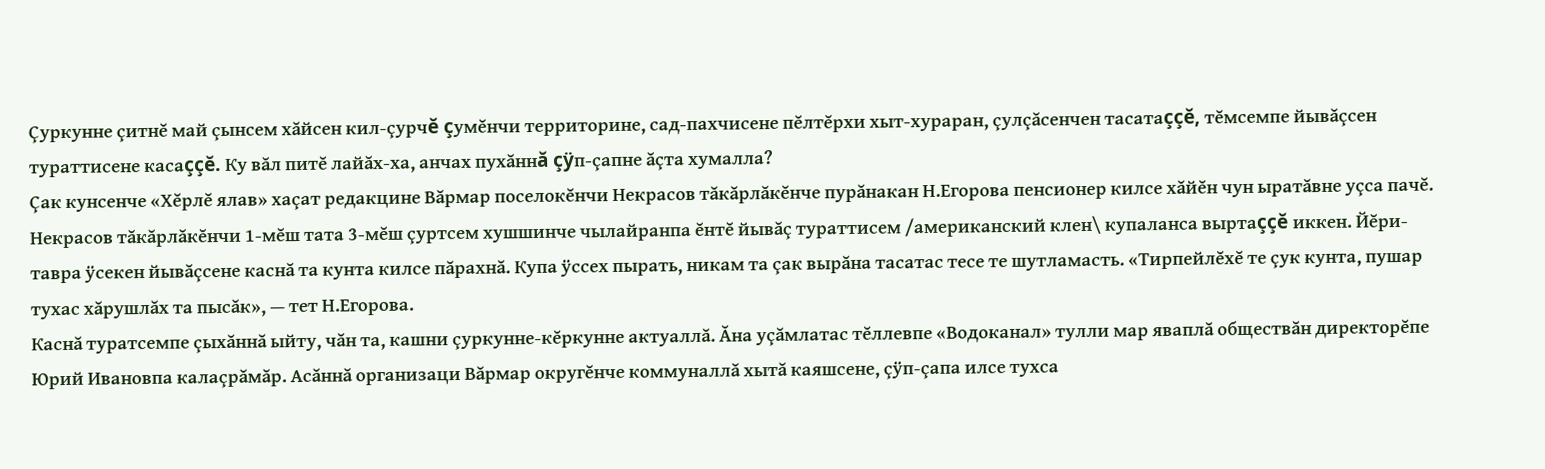Çуркунне çитнĕ май çынсем хăйсен кил-çурчĕ çумĕнчи территорине, сад-пахчисене пĕлтĕрхи хыт-хураран, çулçăсенчен тасатаççĕ, тĕмсемпе йывăçсен тураттисене касаççĕ. Ку вăл питĕ лайăх-ха, анчах пухăннă çÿп-çапне ăçта хумалла?
Çак кунсенче «Хĕрлĕ ялав» хаçат редакцине Вăрмар поселокĕнчи Некрасов тăкăрлăкĕнче пурăнакан Н.Егорова пенсионер килсе хăйĕн чун ыратăвне уçса пачĕ. Некрасов тăкăрлăкĕнчи 1-мĕш тата 3-мĕш çуртсем хушшинче чылайранпа ĕнтĕ йывăç тураттисем /американский клен\ купаланса выртаççĕ иккен. Йĕри-тавра ÿсекен йывăçсене каснă та кунта килсе пăрахнă. Купа ÿссех пырать, никам та çак вырăна тасатас тесе те шутламасть. «Тирпейлĕхĕ те çук кунта, пушар тухас хăрушлăх та пысăк», — тет Н.Егорова.
Каснă туратсемпе çыхăннă ыйту, чăн та, кашни çуркунне-кĕркунне актуаллă. Ăна уçăмлатас тĕллевпе «Водоканал» тулли мар яваплă обществăн директорĕпе Юрий Ивановпа калаçрăмăр. Асăннă организаци Вăрмар округĕнче коммуналлă хытă каяшсене, çÿп-çапа илсе тухса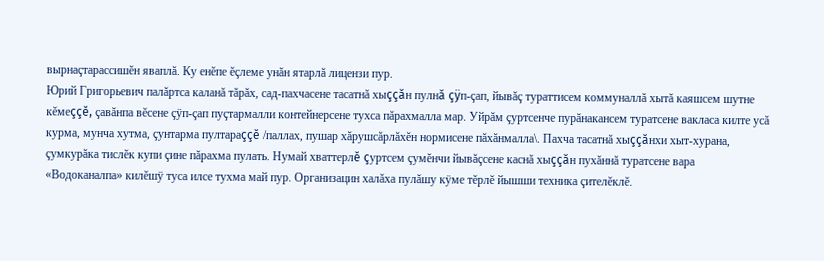вырнаçтарассишĕн яваплă. Ку енĕпе ĕçлеме унăн ятарлă лицензи пур.
Юрий Григорьевич палăртса каланă тăрăх, сад-пахчасене тасатнă хыççăн пулнă çÿп-çап, йывăç тураттисем коммуналлă хытă каяшсем шутне кĕмеççĕ, çавăнпа вĕсене çÿп-çап пуçтармалли контейнерсене тухса пăрахмалла мар. Уйрăм çуртсенче пурăнакансем туратсене вакласа килте усă курма, мунча хутма, çунтарма пултараççĕ /паллах, пушар хăрушсăрлăхĕн нормисене пăхăнмалла\. Пахча тасатнă хыççăнхи хыт-хурана, çумкурăка тислĕк купи çине пăрахма пулать. Нумай хваттерлĕ çуртсем çумĕнчи йывăçсене каснă хыççăн пухăннă туратсене вара «Водоканалпа» килĕшÿ туса илсе тухма май пур. Организацин халăха пулăшу кÿме тĕрлĕ йышши техника çителĕклĕ.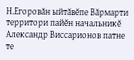Н.Егоровăн ыйтăвĕпе Вăрмарти территори пайĕн начальникĕ Александр Виссарионов патне те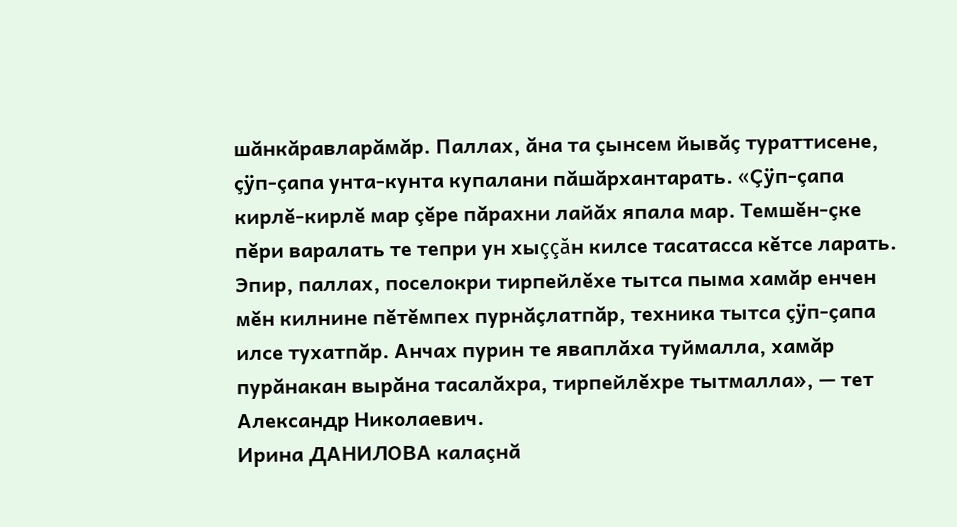шăнкăравларăмăр. Паллах, ăна та çынсем йывăç тураттисене, çÿп-çапа унта-кунта купалани пăшăрхантарать. «Çÿп-çапа кирлĕ-кирлĕ мар çĕре пăрахни лайăх япала мар. Темшĕн-çке пĕри варалать те тепри ун хыççăн килсе тасатасса кĕтсе ларать. Эпир, паллах, поселокри тирпейлĕхе тытса пыма хамăр енчен мĕн килнине пĕтĕмпех пурнăçлатпăр, техника тытса çÿп-çапа илсе тухатпăр. Анчах пурин те яваплăха туймалла, хамăр пурăнакан вырăна тасалăхра, тирпейлĕхре тытмалла», — тет Александр Николаевич.
Ирина ДАНИЛОВА калаçнă